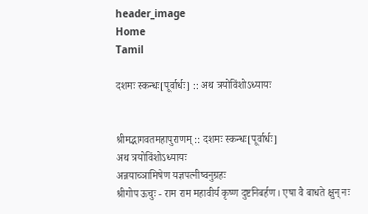header_image
Home
Tamil

दशमः स्कन्धः[पूर्वार्धः] :: अथ त्रयोविंशोऽध्यायः


श्रीमद्भागवतमहापुराणम् :: दशमः स्कन्धः[पूर्वार्धः]
अथ त्रयोविंशोऽध्यायः
अन्नयाच्ञामिषेण यज्ञपत्नीष्वनुग्रहः
श्रीगोप ऊचुः - राम राम महावीर्य कृष्ण दुष्टनिबर्हण। एषा वै बाधते क्षुन् नः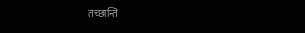तच्छान्तिं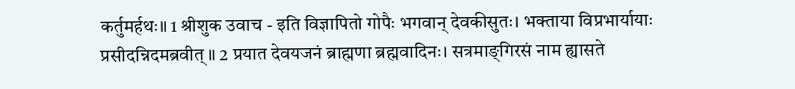कर्तुमर्हथः॥ 1 श्रीशुक उवाच - इति विज्ञापितो गोपैः भगवान् देवकीसुतः। भक्ताया विप्रभार्यायाः प्रसीदन्निदमब्रवीत्॥ 2 प्रयात देवयजनं ब्राह्मणा ब्रह्मवादिनः। सत्रमाङ्‌गिरसं नाम ह्यासते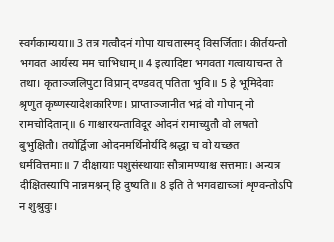स्वर्गकाम्यया॥ 3 तत्र गत्वौदनं गोपा याचतास्मद् विसर्जिताः। कीर्तयन्तो भगवत आर्यस्य मम चाभिधाम्॥ 4 इत्यादिष्टा भगवता गत्वायाचन्त ते तथा। कृताञ्जलिपुटा विप्रान् दण्डवत् पतिता भुवि॥ 5 हे भूमिदेवाः श्रृणुत कृष्णस्यादेशकारिणः। प्राप्ताञ्जानीत भद्रं वो गोपान् नो रामचोदितान्॥ 6 गाश्चारयन्ताविदूर ओदनं रामाच्युतौ वो लषतो बुभुक्षितौ। तयोर्द्विजा ओदनमर्थिनोर्यदि श्रद्धा च वो यच्छत धर्मवित्तमाः॥ 7 दीक्षायाः पशुसंस्थायाः सौत्रामण्याश्च सत्तमाः। अन्यत्र दीक्षितस्यापि नान्नमश्नन् हि दुष्यति॥ 8 इति ते भगवद्याच्ञां शृण्वन्तोऽपि न शुश्रुवुः।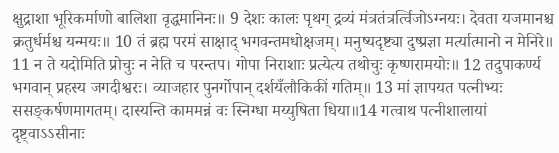क्षुद्राशा भूरिकर्माणो बालिशा वृद्धमानिनः॥ 9 देशः कालः पृथग् द्रव्यं मंत्रतंत्रर्त्विजोऽग्नयः। देवता यजमानश्च क्रतुर्धर्मश्च यन्मयः॥ 10 तं ब्रह्म परमं साक्षाद् भगवन्तमधोक्षजम्। मनुष्यदृष्ट्या दुष्प्रज्ञा मर्त्यात्मानो न मेनिरे॥ 11 न ते यदोमिति प्रोचुः न नेति च परन्तप। गोपा निराशाः प्रत्येत्य तथोचुः कृष्णरामयोः॥ 12 तदुपाकर्ण्य भगवान् प्रहस्य जगदीश्वरः। व्याजहार पुनर्गोपान् दर्शयँलौकिकीं गतिम्॥ 13 मां ज्ञापयत पत्‍नीभ्यः ससङ्‌कर्षणमागतम्। दास्यन्ति काममन्नं वः स्निग्धा मय्युषिता धिया॥14 गत्वाथ पत्‍नीशालायां दृष्ट्वाऽऽसीनाः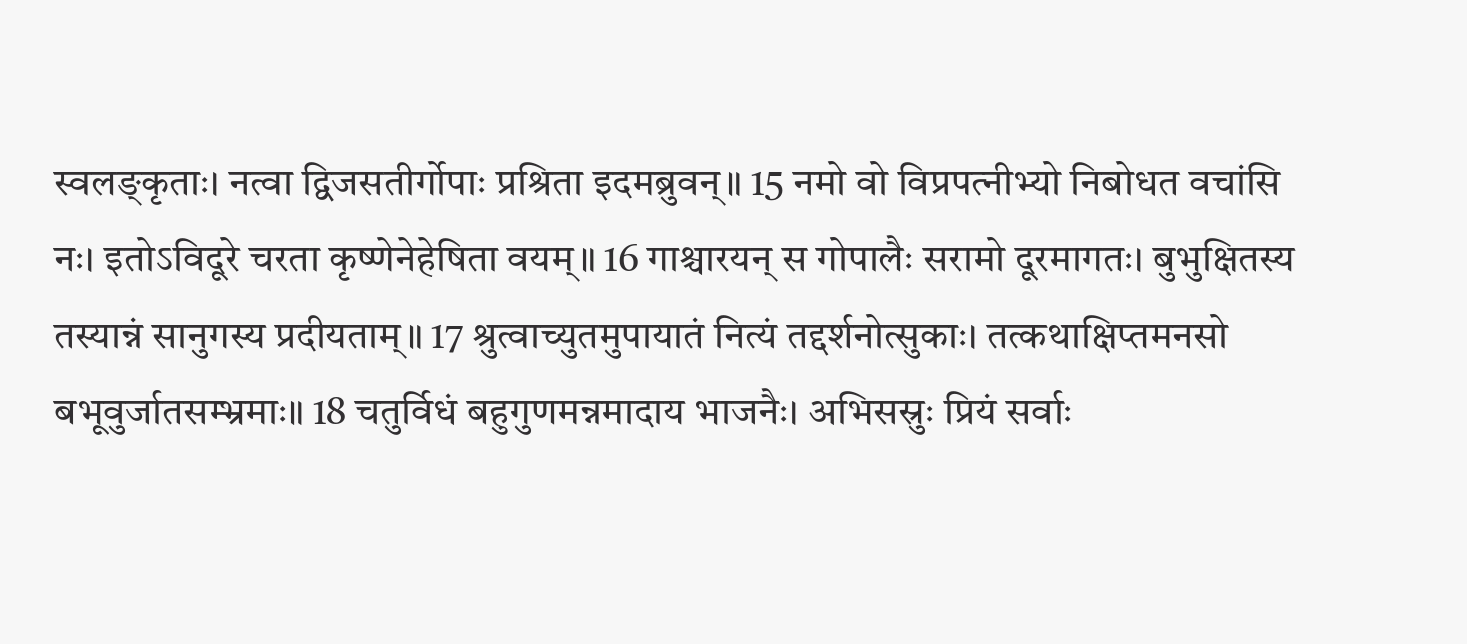स्वलङ्‌कृताः। नत्वा द्विजसतीर्गोपाः प्रश्रिता इदमब्रुवन्॥ 15 नमो वो विप्रपत्‍नीभ्यो निबोधत वचांसि नः। इतोऽविदूरे चरता कृष्णेनेहेषिता वयम्॥ 16 गाश्चारयन् स गोपालैः सरामो दूरमागतः। बुभुक्षितस्य तस्यान्नं सानुगस्य प्रदीयताम्॥ 17 श्रुत्वाच्युतमुपायातं नित्यं तद्दर्शनोत्सुकाः। तत्कथाक्षिप्तमनसो बभूवुर्जातसम्भ्रमाः॥ 18 चतुर्विधं बहुगुणमन्नमादाय भाजनैः। अभिसस्रुः प्रियं सर्वाः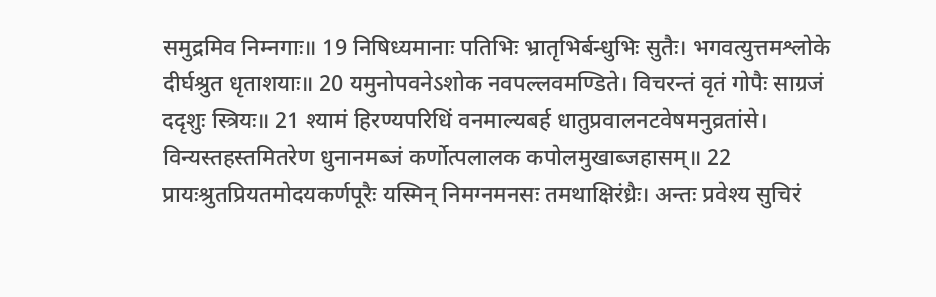समुद्रमिव निम्नगाः॥ 19 निषिध्यमानाः पतिभिः भ्रातृभिर्बन्धुभिः सुतैः। भगवत्युत्तमश्लोके दीर्घश्रुत धृताशयाः॥ 20 यमुनोपवनेऽशोक नवपल्लवमण्डिते। विचरन्तं वृतं गोपैः साग्रजं ददृशुः स्त्रियः॥ 21 श्यामं हिरण्यपरिधिं वनमाल्यबर्ह धातुप्रवालनटवेषमनुव्रतांसे। विन्यस्तहस्तमितरेण धुनानमब्जं कर्णोत्पलालक कपोलमुखाब्जहासम्॥ 22 प्रायःश्रुतप्रियतमोदयकर्णपूरैः यस्मिन् निमग्नमनसः तमथाक्षिरंध्रैः। अन्तः प्रवेश्य सुचिरं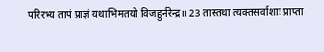परिरभ्य तापं प्राज्ञं यथाभिमतयो विजहुर्नरेन्द्र॥ 23 तास्तथा त्यक्तसर्वाशाः प्राप्ता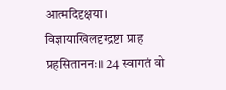आत्मदिदृक्षया। विज्ञायाखिलदृग्द्रष्टा प्राह प्रहसिताननः॥ 24 स्वागतं वो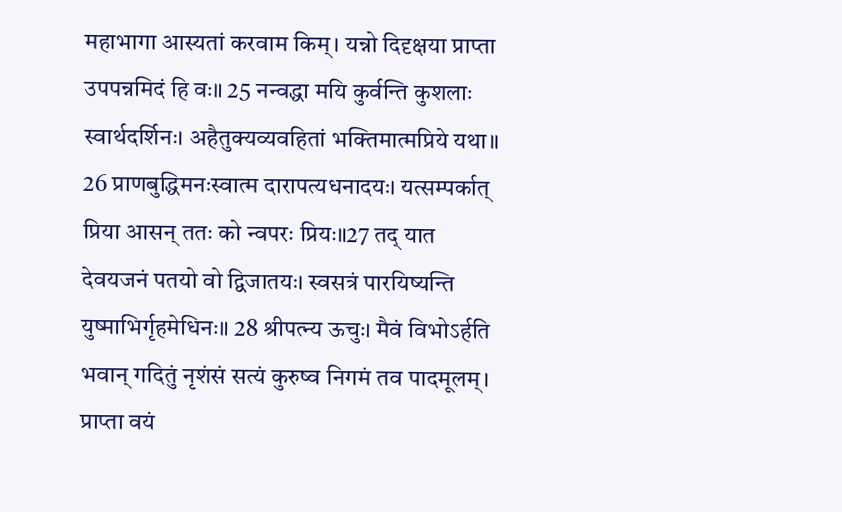महाभागा आस्यतां करवाम किम्। यन्नो दिदृक्षया प्राप्ता उपपन्नमिदं हि वः॥ 25 नन्वद्धा मयि कुर्वन्ति कुशलाः स्वार्थदर्शिनः। अहैतुक्यव्यवहितां भक्तिमात्मप्रिये यथा॥ 26 प्राणबुद्धिमनःस्वात्म दारापत्यधनादयः। यत्सम्पर्कात् प्रिया आसन् ततः को न्वपरः प्रियः॥27 तद् यात देवयजनं पतयो वो द्विजातयः। स्वसत्रं पारयिष्यन्ति युष्माभिर्गृहमेधिनः॥ 28 श्रीपत्‍न्य ऊचुः। मैवं विभोऽर्हति भवान् गदितुं नृशंसं सत्यं कुरुष्व निगमं तव पादमूलम्। प्राप्ता वयं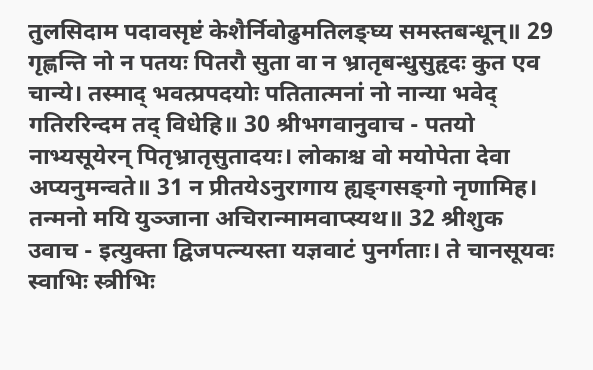तुलसिदाम पदावसृष्टं केशैर्निवोढुमतिलङ्‌घ्य समस्तबन्धून्॥ 29 गृह्णन्ति नो न पतयः पितरौ सुता वा न भ्रातृबन्धुसुहृदः कुत एव चान्ये। तस्माद् भवत्प्रपदयोः पतितात्मनां नो नान्या भवेद् गतिररिन्दम तद् विधेहि॥ 30 श्रीभगवानुवाच - पतयो नाभ्यसूयेरन् पितृभ्रातृसुतादयः। लोकाश्च वो मयोपेता देवा अप्यनुमन्वते॥ 31 न प्रीतयेऽनुरागाय ह्यङ्‌गसङ्‌गो नृणामिह। तन्मनो मयि युञ्जाना अचिरान्मामवाप्स्यथ॥ 32 श्रीशुक उवाच - इत्युक्ता द्विजपत्‍न्यस्ता यज्ञवाटं पुनर्गताः। ते चानसूयवः स्वाभिः स्त्रीभिः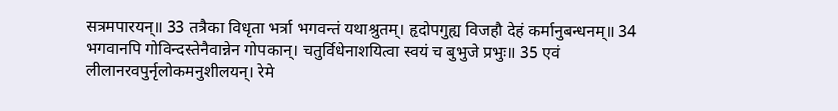सत्रमपारयन्॥ 33 तत्रैका विधृता भर्त्रा भगवन्तं यथाश्रुतम्। हृदोपगुह्य विजहौ देहं कर्मानुबन्धनम्॥ 34 भगवानपि गोविन्दस्तेनैवान्नेन गोपकान्। चतुर्विधेनाशयित्वा स्वयं च बुभुजे प्रभुः॥ 35 एवं लीलानरवपुर्नृलोकमनुशीलयन्। रेमे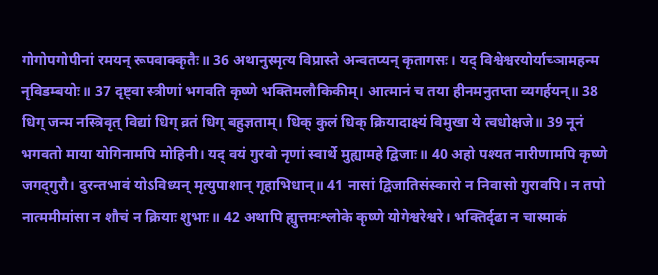गोगोपगोपीनां रमयन् रूपवाक्कृतैः॥ 36 अथानुस्मृत्य विप्रास्ते अन्वतप्यन् कृतागसः। यद् विश्वेश्वरयोर्याच्ञामहन्म नृविडम्बयोः॥ 37 दृष्ट्वा स्त्रीणां भगवति कृष्णे भक्तिमलौकिकीम्। आत्मानं च तया हीनमनुतप्ता व्यगर्हयन्॥ 38 धिग् जन्म नस्त्रिवृत् विद्यां धिग् व्रतं धिग् बहुज्ञताम्। धिक् कुलं धिक् क्रियादाक्ष्यं विमुखा ये त्वधोक्षजे॥ 39 नूनं भगवतो माया योगिनामपि मोहिनी। यद् वयं गुरवो नृणां स्वार्थे मुह्यामहे द्विजाः॥ 40 अहो पश्यत नारीणामपि कृष्णे जगद्‍गुरौ। दुरन्तभावं योऽविध्यन् मृत्युपाशान् गृहाभिधान्॥ 41 नासां द्विजातिसंस्कारो न निवासो गुरावपि। न तपो नात्ममीमांसा न शौचं न क्रियाः शुभाः॥ 42 अथापि ह्युत्तमःश्लोके कृष्णे योगेश्वरेश्वरे। भक्तिर्दृढा न चास्माकं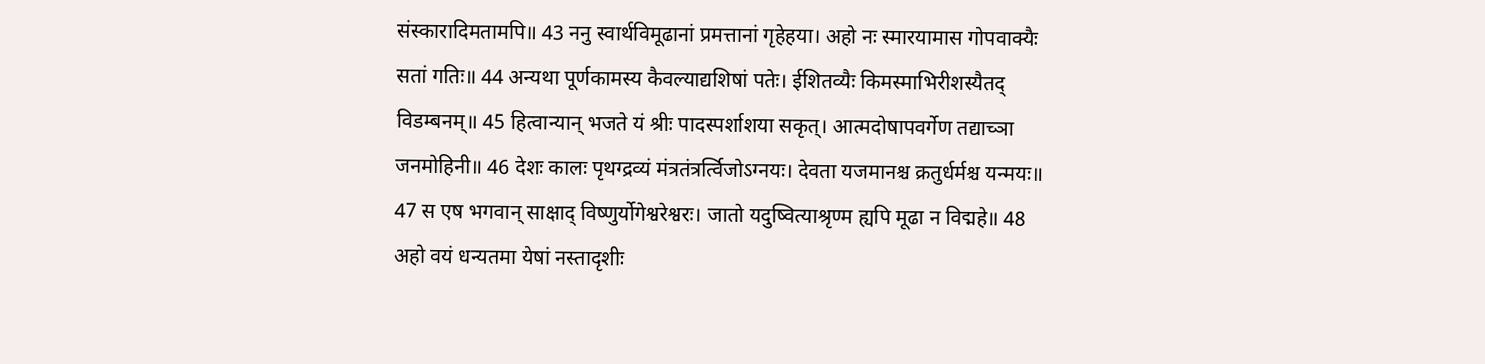संस्कारादिमतामपि॥ 43 ननु स्वार्थविमूढानां प्रमत्तानां गृहेहया। अहो नः स्मारयामास गोपवाक्यैः सतां गतिः॥ 44 अन्यथा पूर्णकामस्य कैवल्याद्यशिषां पतेः। ईशितव्यैः किमस्माभिरीशस्यैतद् विडम्बनम्॥ 45 हित्वान्यान् भजते यं श्रीः पादस्पर्शाशया सकृत्। आत्मदोषापवर्गेण तद्याच्ञा जनमोहिनी॥ 46 देशः कालः पृथग्द्रव्यं मंत्रतंत्रर्त्विजोऽग्नयः। देवता यजमानश्च क्रतुर्धर्मश्च यन्मयः॥ 47 स एष भगवान् साक्षाद् विष्णुर्योगेश्वरेश्वरः। जातो यदुष्वित्याश्रृण्म ह्यपि मूढा न विद्महे॥ 48 अहो वयं धन्यतमा येषां नस्तादृशीः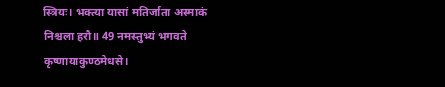स्त्रियः। भक्त्या यासां मतिर्जाता अस्माकं निश्चला हरौ॥ 49 नमस्तुभ्यं भगवते कृष्णायाकुण्ठमेधसे।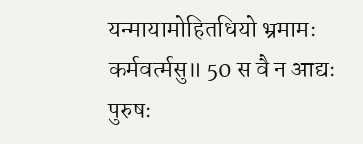यन्मायामोहितधियो भ्रमामः कर्मवर्त्मसु॥ 50 स वै न आद्यः पुरुषः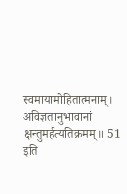स्वमायामोहितात्मनाम्। अविज्ञतानुभावानां क्षन्तुमर्हत्यतिक्रमम्॥ 51 इति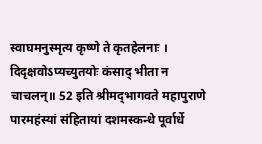स्वाघमनुस्मृत्य कृष्णे ते कृतहेलनाः । दिदृक्षवोऽप्यच्युतयोः कंसाद् भीता न चाचलन्॥ 52 इति श्रीमद्‍भागवते महापुराणे पारमहंस्यां संहितायां दशमस्कन्धे पूर्वार्धे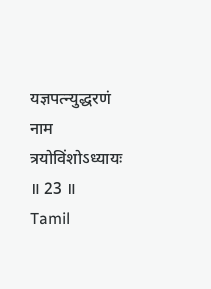यज्ञपत्न्युद्धरणं नाम त्रयोविंशोऽध्यायः ॥ 23 ॥
Tamil